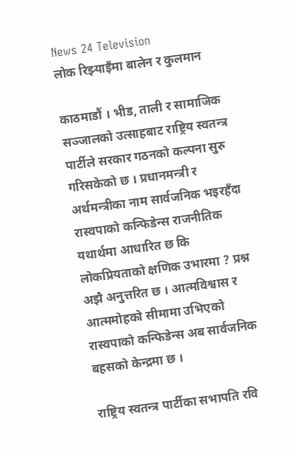News 24 Television
लोक रिझ्याइँमा बालेन र कुलमान

काठमाडौं । भीड, ताली र सामाजिक सञ्जालको उत्साहबाट राष्ट्रिय स्वतन्त्र पार्टीले सरकार गठनको कल्पना सुरु गरिसकेको छ । प्रधानमन्त्री र अर्थमन्त्रीका नाम सार्वजनिक भइरहँदा रास्वपाको कन्फिडेन्स राजनीतिक यथार्थमा आधारित छ कि लोकप्रियताको क्षणिक उभारमा ? प्रश्न अझै अनुत्तरित छ । आत्मविश्वास र आत्ममोहको सीमामा उभिएको रास्वपाको कन्फिडेन्स अब सार्वजनिक बहसको केन्द्रमा छ ।

राष्ट्रिय स्वतन्त्र पार्टीका सभापति रवि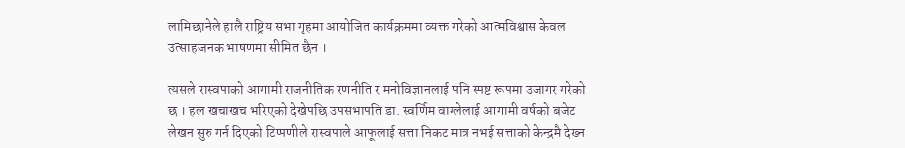लामिछानेले हालै राष्ट्रिय सभा गृहमा आयोजित कार्यक्रममा व्यक्त गरेको आत्मविश्वास केवल उत्साहजनक भाषणमा सीमित छैन ।

त्यसले रास्वपाको आगामी राजनीतिक रणनीति र मनोविज्ञानलाई पनि स्पष्ट रूपमा उजागर गरेको छ । हल खचाखच भरिएको देखेपछि उपसभापति डा. स्वर्णिम वाग्लेलाई आगामी वर्षको बजेट लेखन सुरु गर्न दिएको टिप्पणीले रास्वपाले आफूलाई सत्ता निकट मात्र नभई सत्ताको केन्द्रमै देख्न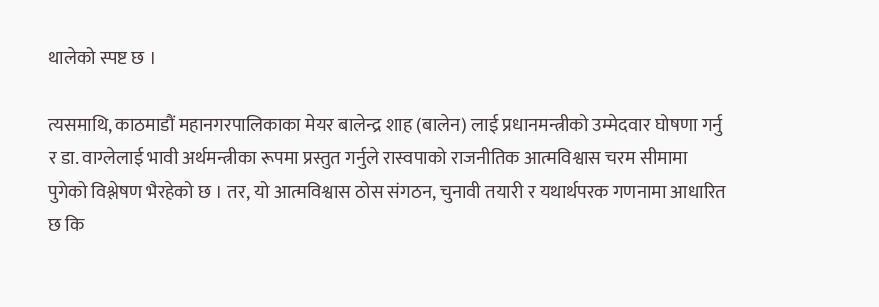थालेको स्पष्ट छ ।

त्यसमाथि, काठमाडौं महानगरपालिकाका मेयर बालेन्द्र शाह (बालेन) लाई प्रधानमन्त्रीको उम्मेदवार घोषणा गर्नु र डा. वाग्लेलाई भावी अर्थमन्त्रीका रूपमा प्रस्तुत गर्नुले रास्वपाको राजनीतिक आत्मविश्वास चरम सीमामा पुगेको विश्लेषण भैरहेको छ । तर, यो आत्मविश्वास ठोस संगठन, चुनावी तयारी र यथार्थपरक गणनामा आधारित छ कि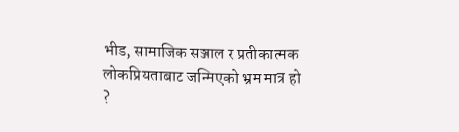भीड, सामाजिक सञ्जाल र प्रतीकात्मक लोकप्रियताबाट जन्मिएको भ्रम मात्र हो ?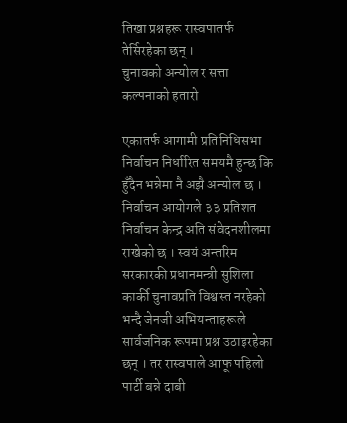तिखा प्रश्नहरू रास्वपातर्फ तेर्सिरहेका छन् ।
चुनावको अन्योल र सत्ता कल्पनाको हतारो

एकातर्फ आगामी प्रतिनिधिसभा निर्वाचन निर्धारित समयमै हुन्छ कि हुँदैन भन्नेमा नै अझै अन्योल छ । निर्वाचन आयोगले ३३ प्रतिशत निर्वाचन केन्द्र अति संवेदनशीलमा राखेको छ । स्वयं अन्तरिम सरकारकी प्रधानमन्त्री सुशिला कार्की चुनावप्रति विश्वस्त नरहेको भन्दै जेनजी अभियन्ताहरूले सार्वजनिक रूपमा प्रश्न उठाइरहेका छन् । तर रास्वपाले आफू पहिलो पार्टी बन्ने दाबी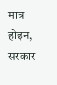मात्र होइन, सरकार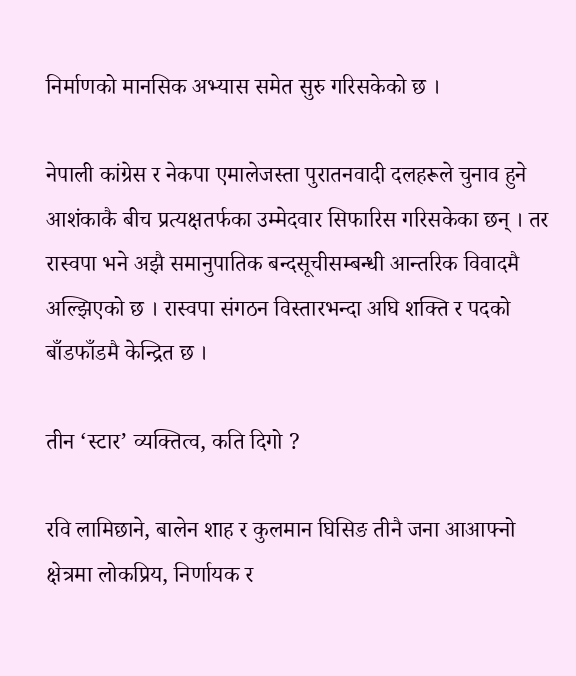निर्माणको मानसिक अभ्यास समेत सुरु गरिसकेको छ ।

नेपाली कांग्रेस र नेकपा एमालेजस्ता पुरातनवादी दलहरूले चुनाव हुने आशंकाकै बीच प्रत्यक्षतर्फका उम्मेदवार सिफारिस गरिसकेका छन् । तर रास्वपा भने अझै समानुपातिक बन्दसूचीसम्बन्धी आन्तरिक विवादमै अल्झिएको छ । रास्वपा संगठन विस्तारभन्दा अघि शक्ति र पदको बाँडफाँडमै केन्द्रित छ ।

तीन ‘स्टार’ व्यक्तित्व, कति दिगो ?

रवि लामिछाने, बालेन शाह र कुलमान घिसिङ तीनै जना आआफ्नो क्षेत्रमा लोकप्रिय, निर्णायक र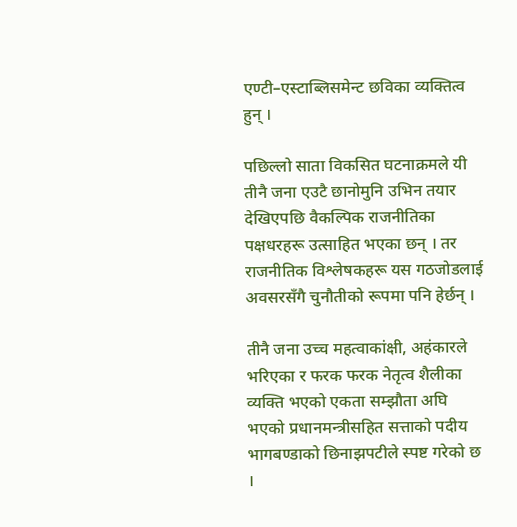एण्टी–एस्टाब्लिसमेन्ट छविका व्यक्तित्व हुन् ।

पछिल्लो साता विकसित घटनाक्रमले यी तीनै जना एउटै छानोमुनि उभिन तयार देखिएपछि वैकल्पिक राजनीतिका पक्षधरहरू उत्साहित भएका छन् । तर राजनीतिक विश्लेषकहरू यस गठजोडलाई अवसरसँगै चुनौतीको रूपमा पनि हेर्छन् ।

तीनै जना उच्च महत्वाकांक्षी, अहंकारले भरिएका र फरक फरक नेतृत्व शैलीका व्यक्ति भएको एकता सम्झौता अघि भएको प्रधानमन्त्रीसहित सत्ताको पदीय भागबण्डाको छिनाझपटीले स्पष्ट गरेको छ ।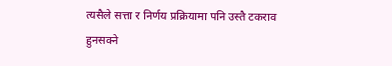त्यसैले सत्ता र निर्णय प्रक्रियामा पनि उस्तै टकराव हुनसक्ने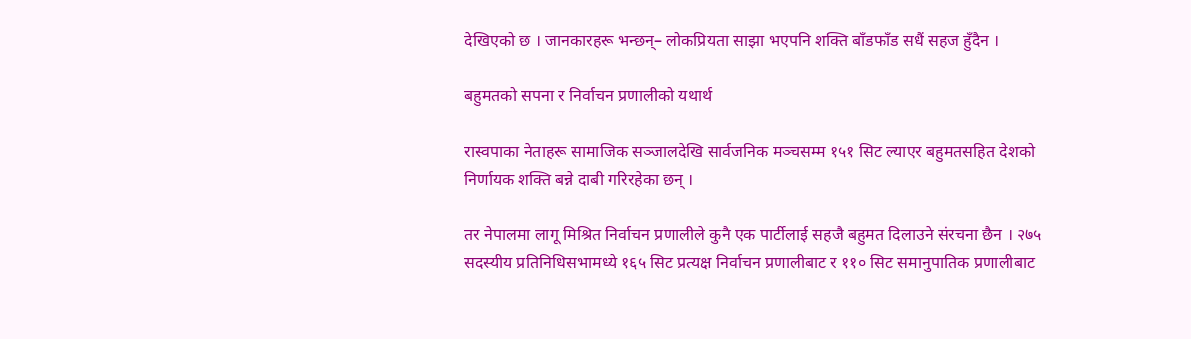देखिएको छ । जानकारहरू भन्छन्– लोकप्रियता साझा भएपनि शक्ति बाँडफाँड सधैं सहज हुँदैन ।

बहुमतको सपना र निर्वाचन प्रणालीको यथार्थ

रास्वपाका नेताहरू सामाजिक सञ्जालदेखि सार्वजनिक मञ्चसम्म १५१ सिट ल्याएर बहुमतसहित देशको निर्णायक शक्ति बन्ने दाबी गरिरहेका छन् ।

तर नेपालमा लागू मिश्रित निर्वाचन प्रणालीले कुनै एक पार्टीलाई सहजै बहुमत दिलाउने संरचना छैन । २७५ सदस्यीय प्रतिनिधिसभामध्ये १६५ सिट प्रत्यक्ष निर्वाचन प्रणालीबाट र ११० सिट समानुपातिक प्रणालीबाट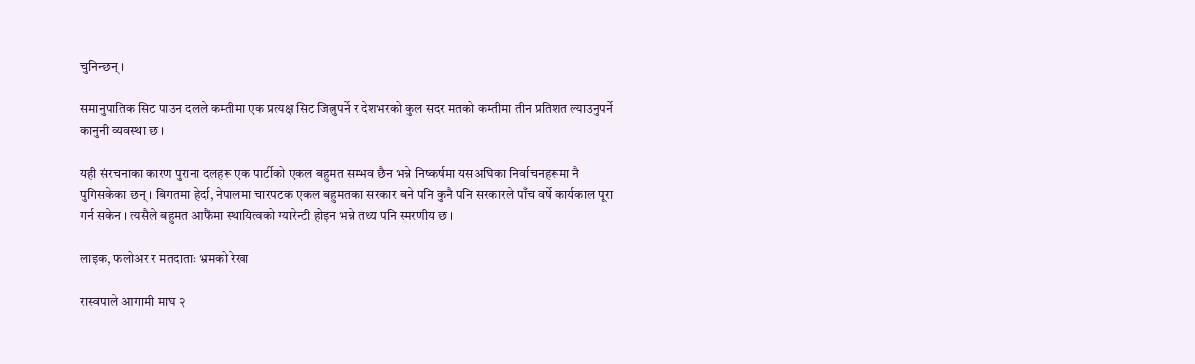चुनिन्छन् ।

समानुपातिक सिट पाउन दलले कम्तीमा एक प्रत्यक्ष सिट जित्नुपर्ने र देशभरको कुल सदर मतको कम्तीमा तीन प्रतिशत ल्याउनुपर्ने कानुनी व्यवस्था छ ।

यही संरचनाका कारण पुराना दलहरू एक पार्टीको एकल बहुमत सम्भव छैन भन्ने निष्कर्षमा यसअघिका निर्वाचनहरूमा नै पुगिसकेका छन् । बिगतमा हेर्दा, नेपालमा चारपटक एकल बहुमतका सरकार बने पनि कुनै पनि सरकारले पाँच वर्षे कार्यकाल पूरा गर्न सकेन । त्यसैले बहुमत आफैंमा स्थायित्वको ग्यारेन्टी होइन भन्ने तथ्य पनि स्मरणीय छ ।

लाइक, फलोअर र मतदाताः भ्रमको रेखा

रास्वपाले आगामी माघ २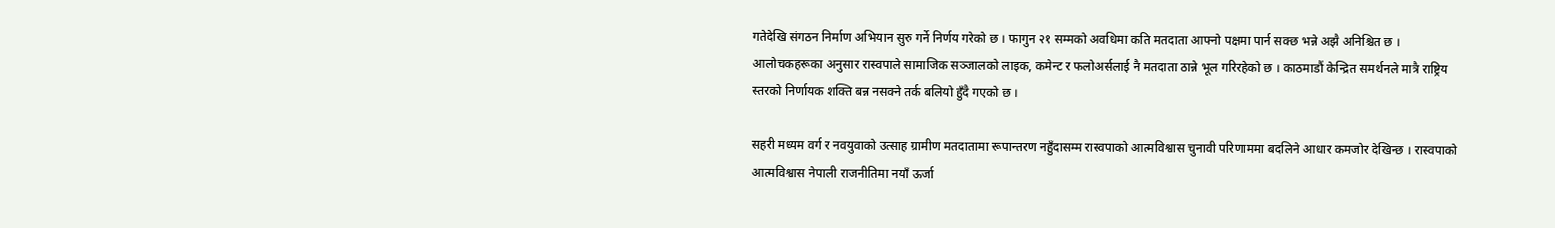गतेदेखि संगठन निर्माण अभियान सुरु गर्ने निर्णय गरेको छ । फागुन २१ सम्मको अवधिमा कति मतदाता आफ्नो पक्षमा पार्न सक्छ भन्ने अझै अनिश्चित छ । आलोचकहरूका अनुसार रास्वपाले सामाजिक सञ्जालको लाइक, कमेन्ट र फलोअर्सलाई नै मतदाता ठान्ने भूल गरिरहेको छ । काठमाडौं केन्द्रित समर्थनले मात्रै राष्ट्रिय स्तरको निर्णायक शक्ति बन्न नसक्ने तर्क बलियो हुँदै गएको छ ।

सहरी मध्यम वर्ग र नवयुवाको उत्साह ग्रामीण मतदातामा रूपान्तरण नहुँदासम्म रास्वपाको आत्मविश्वास चुनावी परिणाममा बदलिने आधार कमजोर देखिन्छ । रास्वपाको आत्मविश्वास नेपाली राजनीतिमा नयाँ ऊर्जा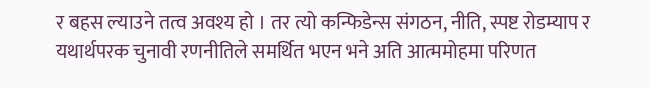र बहस ल्याउने तत्व अवश्य हो । तर त्यो कन्फिडेन्स संगठन, नीति, स्पष्ट रोडम्याप र यथार्थपरक चुनावी रणनीतिले समर्थित भएन भने अति आत्ममोहमा परिणत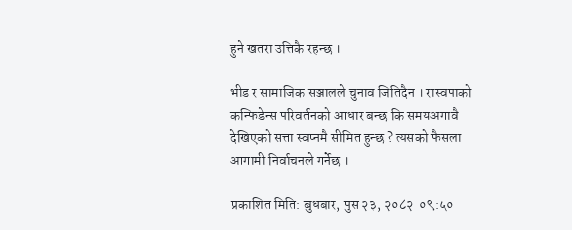हुने खतरा उत्तिकै रहन्छ ।

भीड र सामाजिक सञ्जालले चुनाव जितिदैन । रास्वपाको कन्फिडेन्स परिवर्तनको आधार बन्छ कि समयअगावै देखिएको सत्ता स्वप्नमै सीमित हुन्छ ? त्यसको फैसला आगामी निर्वाचनले गर्नेछ ।

प्रकाशित मिति: बुधबार, पुस २३, २०८२  ०९:५०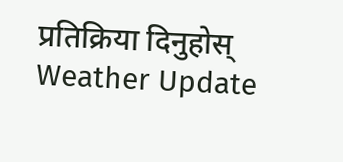प्रतिक्रिया दिनुहोस्
Weather Update